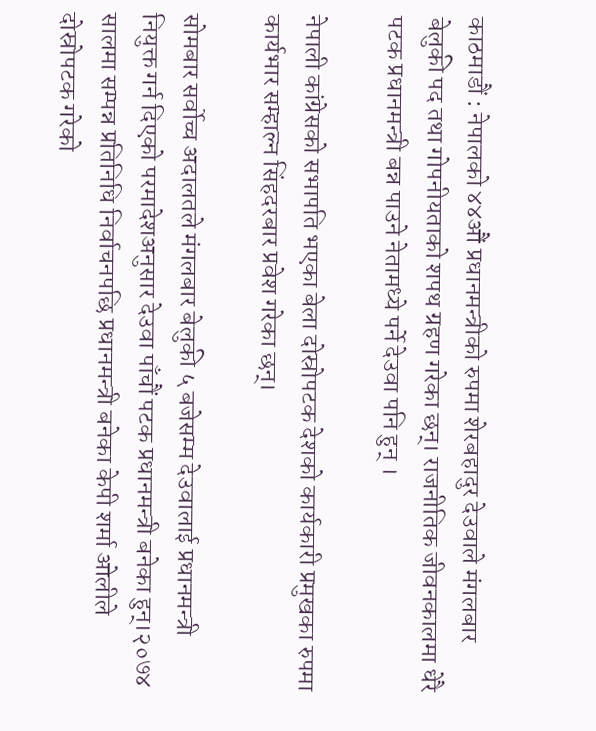काठमाडौं : नेपालको ४४औं प्रधानमन्त्रीको रुपमा शेरबहादुर देउवाले मंगलबार बेलुकी पद तथा गोपनीयताको शपथ ग्रहण गरेका छन्। राजनीतिक जीवनकालमा धेरै पटक प्रधानमन्त्री बन्न पाउने नेतामध्ये पर्ने देउवा पनि हुन् ।

नेपाली कांग्रेसको सभापति भएका बेला दोस्रोपटक देशको कार्यकारी प्रमुखका रुपमा कार्यभार सम्हाल्न सिंहदरबार प्रवेश गरेका छन्।

सोमबार सर्वोच्च अदालतले मंगलबार बेलुकी ५ बजेसम्म देउवालाई प्रधानमन्त्री नियुक्त गर्न दिएको परमादेशअनुसार देउवा पाँचौं पटक प्रधानमन्त्री बनेका हुन्।२०७४ सालमा सम्पन्न प्रतिनिधि निर्वाचनपछि प्रधानमन्त्री बनेका केपी शर्मा ओलीले दोस्रोपटक गरेको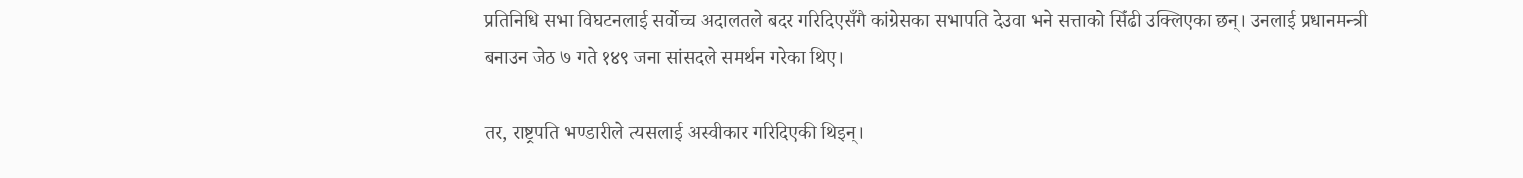प्रतिनिधि सभा विघटनलाई सर्वोच्च अदालतले बदर गरिदिएसँगै कांग्रेसका सभापति देउवा भने सत्ताको सिँढी उक्लिएका छन्। उनलाई प्रधानमन्त्री बनाउन जेठ ७ गते १४९ जना सांसदले समर्थन गरेका थिए।

तर, राष्ट्रपति भण्डारीले त्यसलाई अस्वीकार गरिदिएकी थिइन्।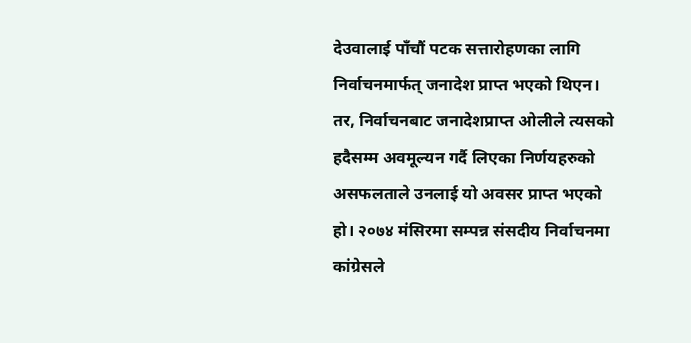देउवालाई पाँचौं पटक सत्तारोहणका लागि निर्वाचनमार्फत् जनादेश प्राप्त भएको थिएन। तर, निर्वाचनबाट जनादेशप्राप्त ओलीले त्यसको हदैसम्म अवमूल्यन गर्दै लिएका निर्णयहरुको असफलताले उनलाई यो अवसर प्राप्त भएको हो। २०७४ मंसिरमा सम्पन्न संसदीय निर्वाचनमा कांग्रेसले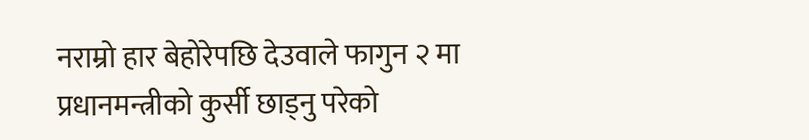नराम्रो हार बेहोरेपछि देउवाले फागुन २ मा प्रधानमन्त्रीको कुर्सी छाड्नु परेको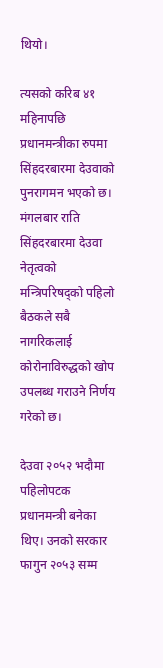थियो।

त्यसको करिब ४१ महिनापछि प्रधानमन्त्रीका रुपमा सिंहदरबारमा देउवाको पुनरागमन भएको छ। मंगलबार राति सिंहदरबारमा देउवा नेतृत्वको मन्त्रिपरिषद्को पहिलो बैठकले सबै नागरिकलाई कोरोनाविरुद्धको खोप उपलब्ध गराउने निर्णय गरेको छ।

देउवा २०५२ भदौमा पहिलोपटक प्रधानमन्त्री बनेका थिए। उनको सरकार फागुन २०५३ सम्म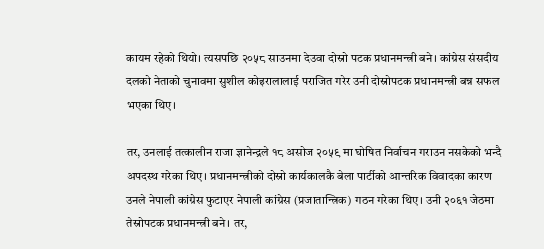कायम रहेको थियो। त्यसपछि २०५८ साउनमा देउवा दोस्रो पटक प्रधानमन्त्री बने। कांग्रेस संसदीय दलको नेताको चुनावमा सुशील कोइरालालाई पराजित गरेर उनी दोस्रोपटक प्रधानमन्त्री बन्न सफल भएका थिए।

तर, उनलाई तत्कालीन राजा ज्ञानेन्द्रले १८ असोज २०५९ मा घोषित निर्वाचन गराउन नसकेको भन्दै अपदस्थ गरेका थिए। प्रधानमन्त्रीको दोस्रो कार्यकालकै बेला पार्टीको आन्तरिक विवादका कारण उनले नेपाली कांग्रेस फुटाएर नेपाली कांग्रेस (प्रजातान्त्रिक) गठन गरेका थिए। उनी २०६१ जेठमा तेस्रोपटक प्रधानमन्त्री बने। तर,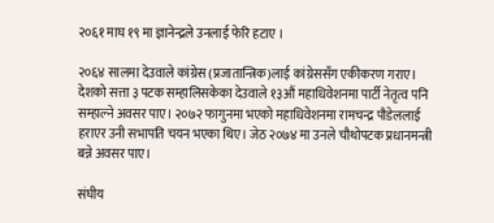२०६१ माघ १९ मा ज्ञानेन्द्रले उनलाई फेरि हटाए ।

२०६४ सालमा देउवाले कांग्रेस (प्रजातान्त्रिक)लाई कांग्रेससँग एकीकरण गराए। देशको सत्ता ३ पटक सम्हालिसकेका देउवाले १३औं महाधिवेशनमा पार्टी नेतृत्व पनि सम्हाल्ने अवसर पाए। २०७२ फागुनमा भएको महाधिवेशनमा रामचन्द्र पौडेललाई हराएर उनी सभापति चयन भएका थिए। जेठ २०७४ मा उनले चौथोपटक प्रधानमन्त्री बन्ने अवसर पाए।

संघीय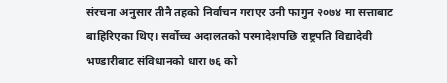संरचना अनुसार तीनै तहको निर्वाचन गराएर उनी फागुन २०७४ मा सत्ताबाट बाहिरिएका थिए। सर्वोच्च अदालतको परमादेशपछि राष्ट्रपति विद्यादेवी भण्डारीबाट संविधानको धारा ७६ को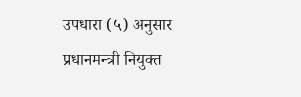उपधारा (५) अनुसार प्रधानमन्त्री नियुक्त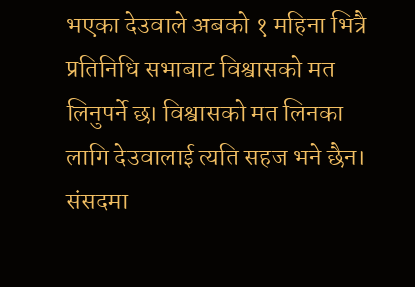भएका देउवाले अबको १ महिना भित्रै प्रतिनिधि सभाबाट विश्वासको मत लिनुपर्ने छ। विश्वासको मत लिनका लागि देउवालाई त्यति सहज भने छैन। संसदमा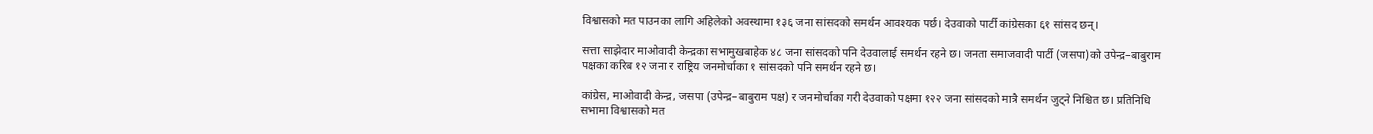विश्वासको मत पाउनका लागि अहिलेको अवस्थामा १३६ जना सांसदको समर्थन आवश्यक पर्छ। देउवाको पार्टी कांग्रेसका ६१ सांसद छन्।

सत्ता साझेदार माओवादी केन्द्रका सभामुखबाहेक ४८ जना सांसदको पनि देउवालाई समर्थन रहने छ। जनता समाजवादी पार्टी (जसपा)को उपेन्द्र–बाबुराम पक्षका करिब १२ जना र राष्ट्रिय जनमोर्चाका १ सांसदको पनि समर्थन रहने छ।

कांग्रेस, माओवादी केन्द्र, जसपा (उपेन्द्र–बाबुराम पक्ष) र जनमोर्चाका गरी देउवाको पक्षमा १२२ जना सांसदको मात्रै समर्थन जुट्ने निश्चित छ। प्रतिनिधि सभामा विश्वासको मत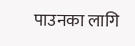पाउनका लागि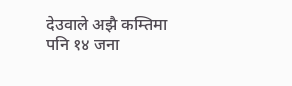देउवाले अझै कम्तिमा पनि १४ जना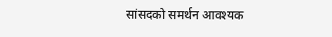सांसदको समर्थन आवश्यक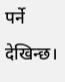पर्ने देखिन्छ।